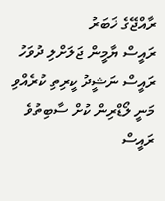ރާއްޖޭގެ ޚަބަރު
ރައީސް ޔާމީން ޖަލަށްލި ދުވަހު ރައީސް ނަޝީދު ކީރިތި ކުރެއްވި
މަނީ ލޯޑްރިން ކުށް ސާބިތުވެ ރައީސް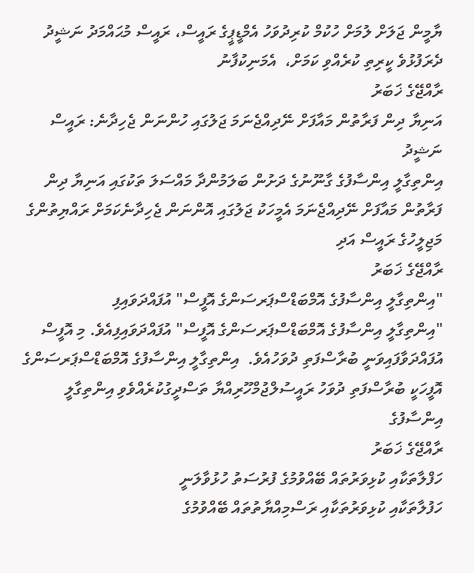ޔާމީން ޖަލަށް ލުމަށް ހުކުމް ކުރިދުވަހު އެމްޑީޕީގެ ރައީސް، ރައީސް މުޙައްމަދު ނަޝީދު  ދެރަފުޅުވެ ކީރިތި ކުރެއްވި ކަމަށް،  އެމަނިކުފާނު
ރާއްޖޭގެ ޚަބަރު
އަނިޔާ ދިން ފަރާތުން މައާފަށް ނޭދިއްޖެނަމަ ޖަލުގައި ހުންނަން ޖެހިދާނެ: ރައީސް ނަޝީދު
އިންތިގާލީ އިންސާފުގެ ގާނޫނުގެ ދަށުން ބަލަމުންދާ މައްސަލަ ތަކުގައި އަނިޔާ ދިން ފަރާތުން މައާފަށް ނޭދިއްޖެނަމަ އެމީހަކު ޖަލުގައި އޮންނަން ޖެހިދާނެކަމަށް ރައްޔިތުންގެ މަޖިލީހުގެ ރައީސް އަދި
ރާއްޖޭގެ ޚަބަރު
"އިންތިގާލީ އިންސާފުގެ އޮމްބަޑްސްޕަރސަންގެ އޮފީސް" އުފައްދަވައިފި
"އިންތިގާލީ އިންސާފުގެ އޮމްބަޑްސްޕަރސަންގެ އޮފީސް" އުފައްދަވައިފިއެވެ. މި އޮފީސް އުފައްދަވާފައިވަނީ ބުރާސްފަތި ދުވަހުއެވެ.  އިންތިގާލީ އިންސާފުގެ އޮމްބަޑްސްޕަރސަންގެ އޮފީހަކީ ބުރާސްފަތި ދުވަހު ރައީސުލްޖުމްހޫރިއްޔާ ތަސްދީގުކުރެއްވެވި އިންތިގާލީ އިންސާފުގެ
ރާއްޖޭގެ ޚަބަރު
ހަފްލާތަކާއި ކުޅިވަރުތައް ބޭއްވުމުގެ ފުރުސަތު ހުޅުވާލަނީ
ހަފުލާތަކާއި ކުޅިވަރުތަކާއި ރަސްމިއްޔާތުތައް ބޭއްވުމުގެ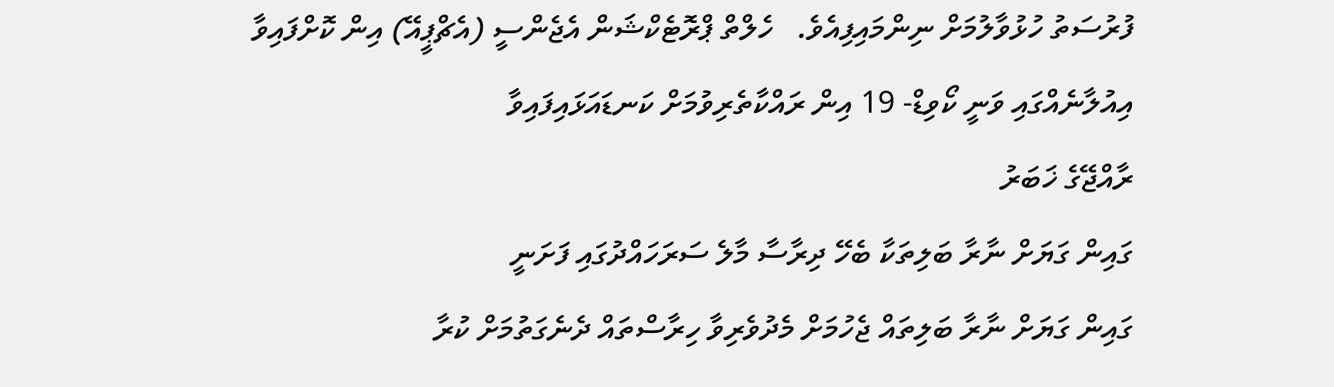ފުރުސަތު ހުޅުވާލުމަށް ނިންމައިފިއެވެ.   ހެލްތް ޕްރޮޓެކްޝަން އެޖެންސީ (އެޗްޕީއޭ) އިން ކޮށްފައިވާ އިއުލާނެއްގައި ވަނީ ކޯވިޑް- 19 އިން ރައްކާތެރިވުމަށް ކަނޑައަޅައިފައިވާ
ރާއްޖޭގެ ޚަބަރު
ގައިން ގަޔަށް ނާރާ ބަލިތަކާ ބެހޭ ދިރާސާ މާލެ ސަރަހައްދުގައި ފަށަނީ
ގައިން ގަޔަށް ނާރާ ބަލިތައް ޖެހުމަށް މެދުވެރިވާ ހިރާސްތައް ދެނެގަތުމަށް ކުރާ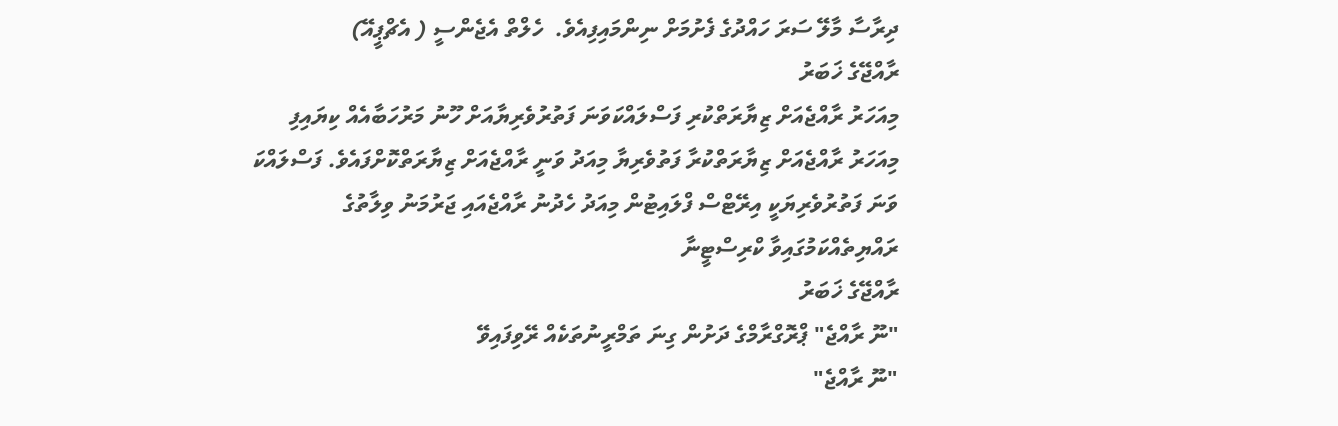ދިރާސާ މާލޭ ސަރަ ހައްދުގެ ފެށުމަށް ނިންމައިފިއެވެ.  ހެލްތް އެޖެންސީ ( އެޗްޕީއޭ)
ރާއްޖޭގެ ޚަބަރު
މިއަހަރު ރާއްޖެއަށް ޒިޔާރަތްކުރި ފަސްލައްކަވަނަ ފަތުރުވެރިޔާއަށް ހޫނު މަރުހަބާއެއް ކިޔައިފި
މިއަހަރު ރާއްޖެއަށް ޒިޔާރަތްކުރާ ފަތުވެރިޔާ މިއަދު ވަނީ ރާއްޖެއަށް ޒިޔާރަތްކޮށްފައެވެ. ފަސްލައްކަ ވަނަ ފަތުރުވެރިޔަކީ އިރޭޓްސް ފްލައިޓުން މިއަދު ހެދުނު ރާއްޖެއައި ޖަރުމަނު ވިލާތުގެ ރައްޔިތެއްކަމުގައިވާ ކްރިސްޓީނާ
ރާއްޖޭގެ ޚަބަރު
"ނޫ ރާއްޖެ" ޕްރޮގްރާމްގެ ދަށުން ގިނަ ތަމްރީނުތަކެއް ރޭވިފައިވޭ
"ނޫ ރާއްޖެ"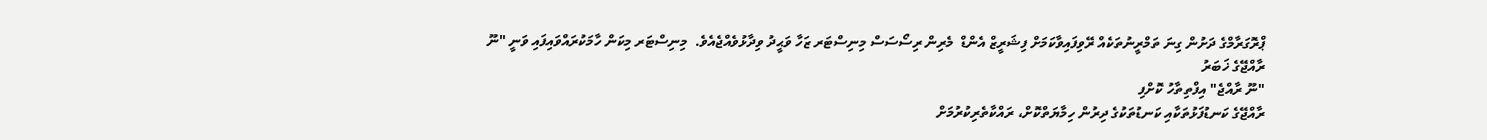ޕްރޮގަރާމްގެ ދަށުން ގިނަ ތަމްރީނުތަކެއް ރޭވިފައިވާކަމަށް ފިޝަރީޒް އެންޑް  މެރިން ރިސޯސަސް މިނިސްޓަރ ޒަހާ ވަޙީދު ވިދާޅުވެއްޖެއެވެ.  މިނިސްޓަރ މިކަން ހާމަކުރައްވައިފައި ވަނީ "ނޫ
ރާއްޖޭގެ ޚަބަރު
"ނޫ ރާއްޖެ" އިފްތިތާހު ކޮށްފި
ރާއްޖޭގެ ކަނޑުފަޅުތަކާއި ކަނޑުތަކުގެ ދިރުން ހިމާޔަތްކޮށް، ރައްކާތެރިކުރުމަށް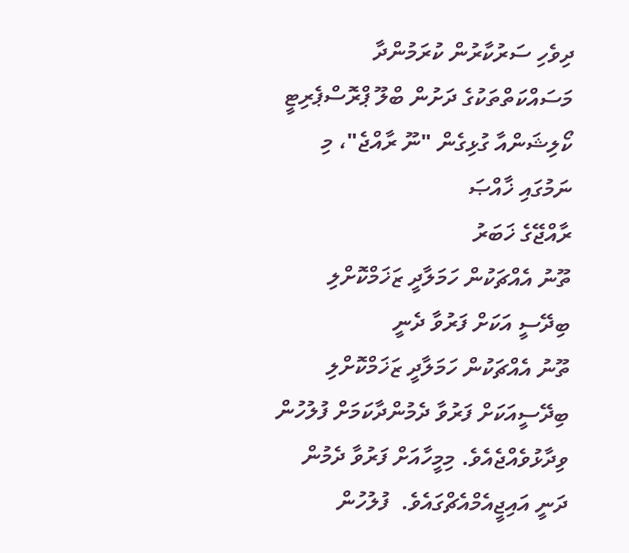ދިވެހި ސަރުކާރުން ކުރަމުންދާ މަސައްކަތްތަކުގެ ދަށުން ބްލޫ ޕްރޮސްޕެރިޓީ ކޯލިޝަންއާ ގުޅިގެން "ނޫ ރާއްޖެ"، މި ނަމުގައި ޚާއްޞަ
ރާއްޖޭގެ ޚަބަރު
ތޫނު އެއްޗަކުން ހަމަލާދީ ޒަޚަމްކޮށްލި ބިދޭސީ އަކަށް ފަރުވާ ދެނީ
ތޫނު އެއްޗަކުން ހަމަލާދީ ޒަޚަމްކޮށްލި ބިދޭސީއަކަށް ފަރުވާ ދެމުންދާކަމަށް ފުލުހުން ވިދާޅުވެއްޖެއެވެ. މިމީހާއަށް ފަރުވާ ދެމުން ދަނީ އައިޖީއެމްއެޗްގައެވެ.  ފުލުހުން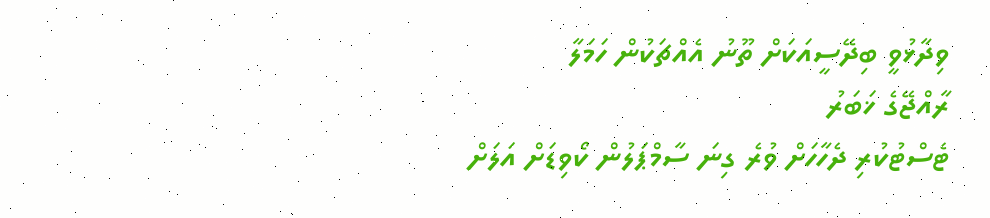ވިދާޅުވީ ބިދޭސީއަކަށް ތޫނު އެއްޗަކުން ހަމަލާ
ރާއްޖޭގެ ޚަބަރު
ޓެސްޓުކުރި ދެހާހަށް ވުރެ ގިނަ ސާމްޕަލުން ކޯވިޑަށް އަލަށް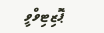ޕޮޒިޓިވްވީ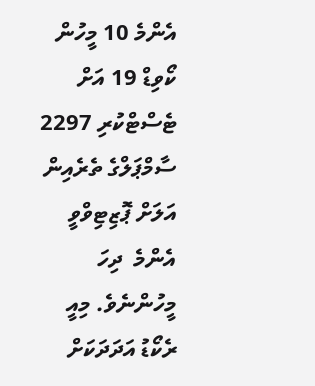އެންމެ 10 މީހުން
ކޯވިޑް 19 އަށް ޓެސްޓްކުރި 2297 ސާމްޕަލްގެ ތެރެއިން  އަލަށް ޕޮޒިޓިވްވީ އެންމެ  ދިހަ މީހުންނެވެ. މިއީ ރެކޯޑު އަދަދަކަށް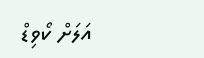އަލަށް ކޯވިޑް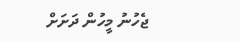ޖެހުނު މީހުން ދަށަށް